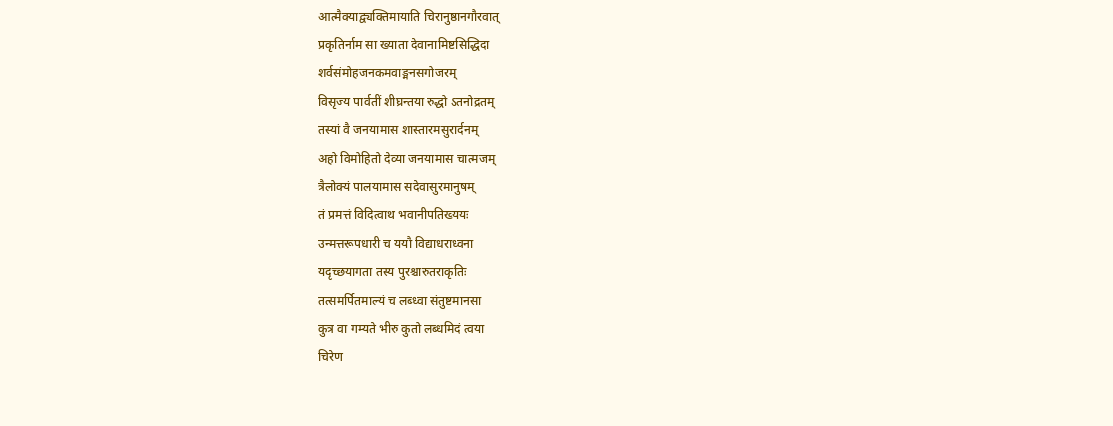आत्मैक्याद्व्यक्तिमायाति चिरानुष्ठानगौरवात्
प्रकृतिर्नाम सा ख्याता देवानामिष्टसिद्धिदा
शर्वसंमोहजनकमवाङ्मनसगोजरम्
विसृज्य पार्वतीं शीघ्रन्तया रुद्धो ऽतनोद्रतम्
तस्यां वै जनयामास शास्तारमसुरार्दनम्
अहो विमोहितो देव्या जनयामास चात्मजम्
त्रैलोक्यं पालयामास सदेवासुरमानुषम्
तं प्रमत्तं विदित्वाथ भवानीपतिख्ययः
उन्मत्तरूपधारी च ययौ विद्याधराध्वना
यदृच्छयागता तस्य पुरश्चारुतराकृतिः
तत्समर्पितमाल्यं च लब्ध्वा संतुष्टमानसा
कुत्र वा गम्यते भीरु कुतो लब्धमिदं त्वया
चिरेण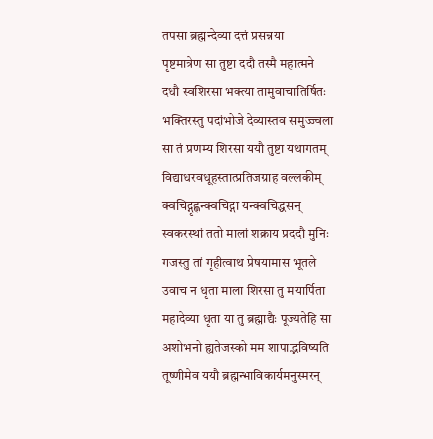तपसा ब्रह्मन्देव्या दत्तं प्रसन्नया
पृष्टमात्रेण सा तुष्टा ददौ तस्मै महात्मने
दधौ स्वशिरसा भक्त्या तामुवाचातिर्षितः
भक्तिरस्तु पदांभोजे देव्यास्तव समुज्ज्वला
सा तं प्रणम्य शिरसा ययौ तुष्टा यथागतम्
विद्याधरवधूहस्तात्प्रतिजग्राह वल्लकीम्
क्वचिद्गृह्णन्क्वचिद्गा यन्क्वचिद्धसन्
स्वकरस्थां ततो मालां शक्राय प्रददौ मुनिः
गजस्तु तां गृहीत्वाथ प्रेषयामास भूतले
उवाच न धृता माला शिरसा तु मयार्पिता
महादेव्या धृता या तु ब्रह्माद्यैः पूज्यतेहि सा
अशोभनो ह्यतेजस्को मम शापाद्भविष्यति
तूष्णीमेव ययौ ब्रह्मन्भाविकार्यमनुस्मरन्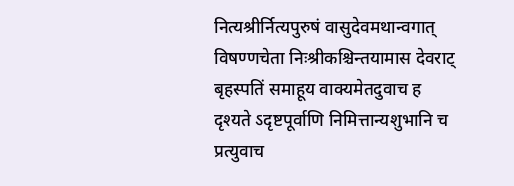नित्यश्रीर्नित्यपुरुषं वासुदेवमथान्वगात्
विषण्णचेता निःश्रीकश्चिन्तयामास देवराट्
बृहस्पतिं समाहूय वाक्यमेतदुवाच ह
दृश्यते ऽदृष्टपूर्वाणि निमित्तान्यशुभानि च
प्रत्युवाच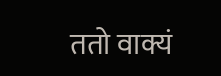ततो वाक्यं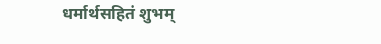धर्मार्थसहितं शुभम्